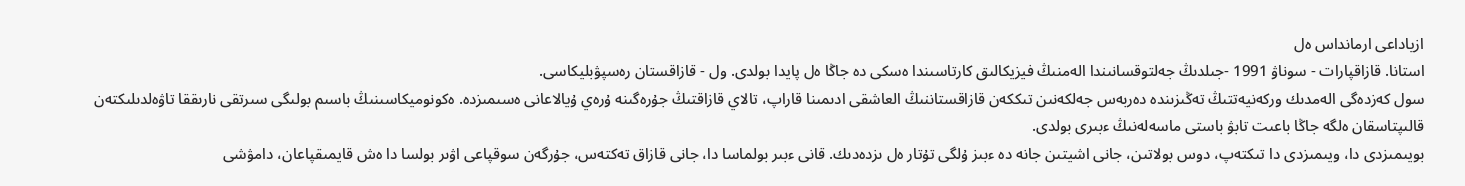ازياداعى ارمانداس ەل
استانا. قازاقپارات - سوناۋ 1991 -جىلدىڭ جەلتوقسانىندا الەمنىڭ فيزيكالىق كارتاسىندا ەسكى دە جاڭا ەل پايدا بولدى. ول - قازاقستان رەسپۋبليكاسى.
سول كەزدەگى الەمدىك وركەنيەتتىڭ تەڭىزىندە دەربەس جەلكەنىن تىككەن قازاقستاننىڭ العاشقى ادىمىنا قاراپ، تالاي قازاقتىڭ جۇرەگىنە ۇرەي ۇيالاعانى ەسىمىزدە. ەكونوميكاسىنىڭ باسىم بولىگى سىرتقى نارىققا تاۋەلدىلىكتەن قالىپتاسقان ەلگە جاڭا باعىت تابۋ باستى ماسەلەنىڭ ءبىرى بولدى.
بويىمىزدى دا، ويىمىزدى دا تىكتەپ، دوس بولاتىن، جانى اشيتىن جانە دە ءبىز ۇلگى تۇتار ەل ىزدەدىك. قانى ءبىر بولماسا دا، جانى قازاق تەكتەس، جۇرگەن سوقپاعى اۋىر بولسا دا ەش قايمىقپاعان، دامۋشى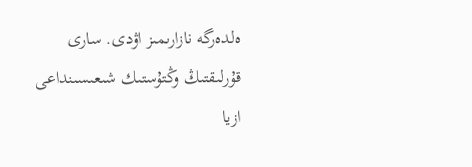ەلدەرگە نازارىمىز اۋدى. سارى قۇرلىقتىڭ وڭتۇستىك شىعىسىنداعى ازيا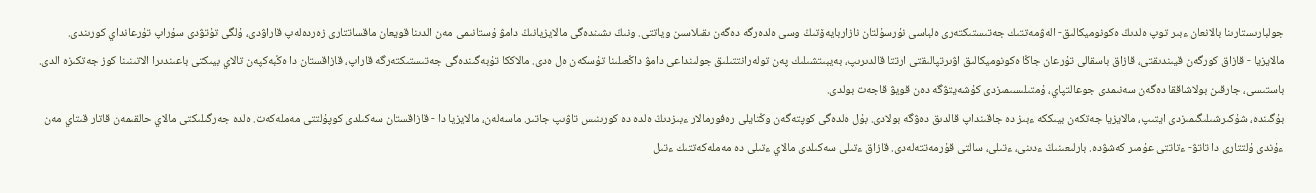جولبارىستارىنا بالانعان ءبىر توپ ەلدىڭ ەكونوميكالىق- الەۋمەتتىك جەتىستىكتەرى ەلباسى نۇرسۇلتان نازاربايەۆتىڭ وسى ەلدەرگە دەگەن ىقىلاسىن وياتتى. ونىڭ ىشىندەگى مالايزيانىڭ دامۋ ۇستانىمى مەن الدىنا قويعان ماقساتتارى زەردەلەپ قاراۋدى، ۇلگى تۇتۋدى سۇراپ تۇرعانداي كورىندى. مالايزيا - قازاق كورگەن قيىندىقتى، قازاق باسقالى تۇرعان جاڭا ەكونوميكالىق اۋىرتپالىقتى ارتتا قالدىرىپ، بەيبىتشىلىك پەن تولەرانتتىلىق جولىنداعى دامۋ داڭعىلىنا تۇسكەن ەل ەدى. مالاككا تۇبەگىندەگى جەتىستىكتەرگە قاراپ، قازاقستان دا ەڭبەكپەن تالاي بيىكتى باعىندىرا الاتىنىنا كوز جەتكىزە الدى. باستىسى، جارقىن بولاشاققا دەگەن سەنىمدى جوعالتپاي، ۇمتىلىسىمىزدى كۇشەيتۋگە دەن قويۋ قاجەت بولدى.
بۇگىندە، شۇكىرشىلىگىمىزدى ايتىپ، مالايزيا جەتكەن بيىككە ءبىز دە جاقىنداپ قالدىق دەۋگە بولادى. بۇل ەلدەگى كوپتەگەن وڭتايلى رەفورمالار ءبىزدىڭ ەلدە دە كورىنىس تاۋىپ جاتىر. ماسەلەن، مالايزيا دا - قازاقستان سەكىلدى كوپۇلتتى مەملەكەت. ەلدە جەرگىلىكتى مالاي حالقىمەن قاتار قىتاي مەن ءۇندى ۇلتتارى دا تاتۋ- ءتاتتى عۇمىر كەشۋدە. بارلىعىنىڭ ءدىنى، ءتىلى، سالتى قۇرمەتتەلەدى. قازاق ءتىلى سەكىلدى مالاي ءتىلى دە مەملەكەتتىك ءتىل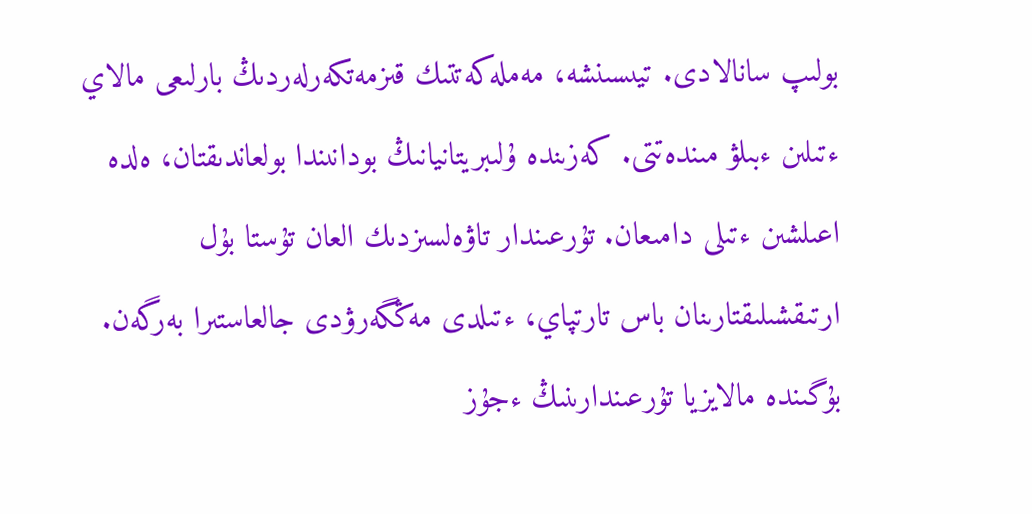بولىپ سانالادى. تيىسىنشە، مەملەكەتتىك قىزمەتكەرلەردىڭ بارلىعى مالاي ءتىلىن ءبىلۋ مىندەتتى. كەزىندە ۇلىبريتانيانىڭ بودانىندا بولعاندىقتان، ەلدە اعىلشىن ءتىلى دامىعان. تۇرعىندار تاۋەلسىزدىك العان تۇستا بۇل ارتىقشىلىقتارىنان باس تارتپاي، ءتىلدى مەڭگەرۋدى جالعاستىرا بەرگەن. بۇگىندە مالايزيا تۇرعىندارىنىڭ ءجۇز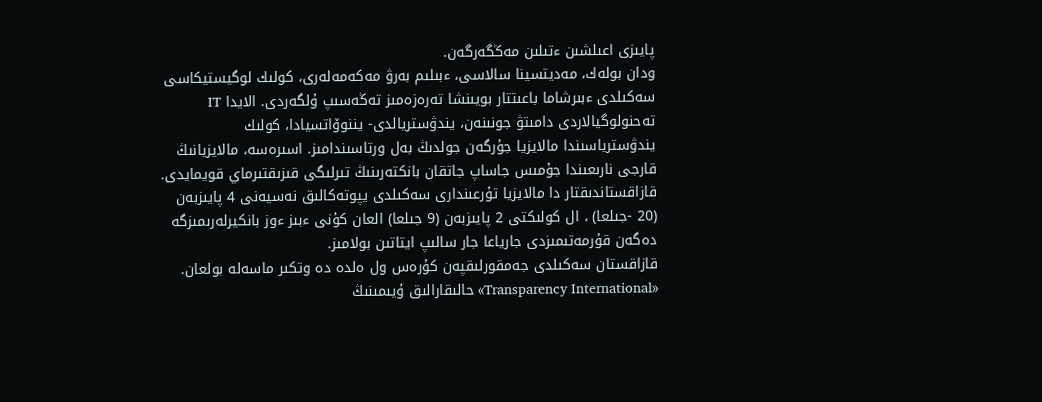پايىزى اعىلشىن ءتىلىن مەڭگەرگەن.
ودان بولەك، مەديتسينا سالاسى، ءبىلىم بەرۋ مەكەمەلەرى، كولىك لوگيستيكاسى سەكىلدى ءبىرشاما باعىتتار بويىنشا تەرەزەمىز تەڭەسىپ ۇلگەردى. الايدا IT تەحنولوگيالاردى دامىتۋ جونىنەن، يندۋستريالدى- يننوۆاتسيادا، كولىك يندۋسترياسىندا مالايزيا جۇرگەن جولدىڭ بەل ورتاسىندامىز. اسىرەسە، مالايزيانىڭ قارجى نارىعىندا جۇمىس جاساپ جاتقان بانكتەرىنىڭ تىرلىگى قىزىقتىرماي قويمايدى. قازاقستاندىقتار دا مالايزيا تۇرعىندارى سەكىلدى يپوتەكالىق نەسيەنى 4 پايىزبەن (20 -جىلعا) ، ال كولىكتى 2 پايىزبەن (9 جىلعا) العان كۇنى ءبىز ءوز بانكيرلەرىمىزگە دەگەن قۇرمەتىمىزدى جارياعا جار سالىپ ايتاتىن بولامىز.
قازاقستان سەكىلدى جەمقورلىقپەن كۇرەس ول ەلدە دە وتكىر ماسەلە بولعان. «Transparency International» حالىقارالىق ۇيىمىنىڭ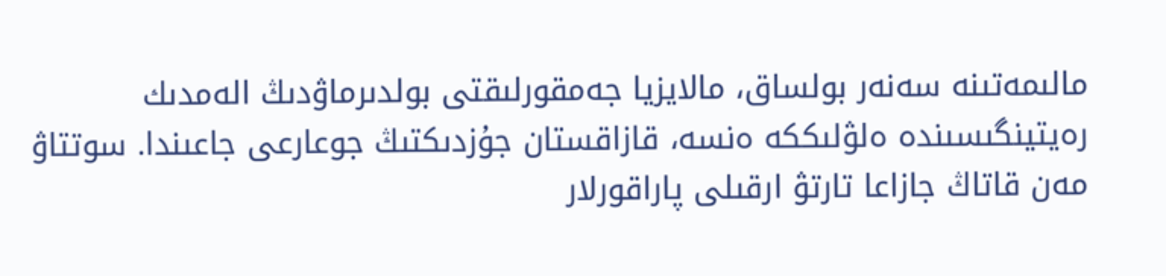مالىمەتىنە سەنەر بولساق، مالايزيا جەمقورلىقتى بولدىرماۋدىڭ الەمدىك رەيتينگىسىندە ەلۋلىككە ەنسە، قازاقستان جۇزدىكتىڭ جوعارعى جاعىندا. سوتتاۋ مەن قاتاڭ جازاعا تارتۋ ارقىلى پاراقورلار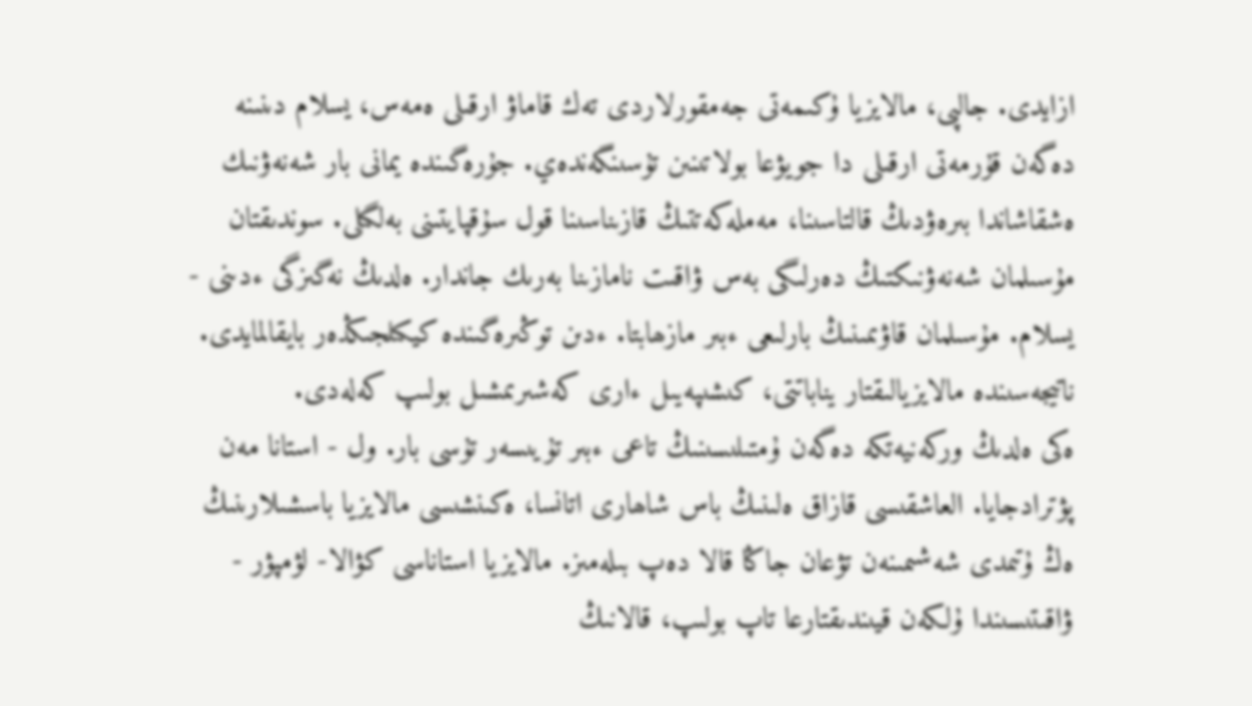ازايدى. جالپى، مالايزيا ۇكىمەتى جەمقورلاردى تەك قاماۋ ارقىلى ەمەس، يسلام دىنىنە دەگەن قۇرمەتى ارقىلى دا جويۋعا بولاتىنىن تۇسىنگەندەي. جۇرەگىندە يمانى بار شەنەۋنىك ەشقاشاندا بىرەۋدىڭ قالتاسىنا، مەملەكەتتىڭ قازىناسىنا قول سۇقپايتىنى بەلگىلى. سوندىقتان مۇسىلمان شەنەۋنىكتىڭ دەرلىگى بەس ۋاقىت نامازىنا بەرىك جاندار. ەلدىڭ نەگىزگى ءدىنى - يسلام. مۇسىلمان قاۋىمىنىڭ بارلىعى ءبىر مازھابتا. ءدىن توڭىرەگىندە كيكىلجىڭدەر بايقالمايدى. ناتيجەسىندە مالايزيالىقتار يناباتتى، كىشىپەيىل ءارى كەشىرىمشىل بولىپ كەلەدى.
ەكى ەلدىڭ وركەنيەتكە دەگەن ۇمتىلىسىنىڭ تاعى ءبىر تۇيىسەر تۇسى بار. ول - استانا مەن پۋترادجايا. العاشقىسى قازاق ەلىنىڭ باس شاھارى اتانسا، ەكىنشىسى مالايزيا باسشىلارىنىڭ ەڭ ۇتىمدى شەشىمىنەن تۋعان جاڭا قالا دەپ بىلەمىز. مالايزيا استاناسى كۋالا- لۋمپۋر - ۋاقىتىسىندا ۇلكەن قيىندىقتارعا تاپ بولىپ، قالانىڭ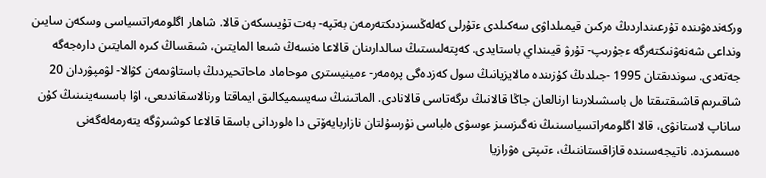وركەندەۋىندە تۇرعىنداردىڭ ەركىن قيمىلداۋى سەكىلدى ءتۇرلى كەلەڭسىزدىكتەرمەن بەتپە- بەت تۇيىسكەن قالا. شاھار اگلومەراتسياسى وسكەن سايىن ونداعى شەنەۋنىكتەرگە ءجۇرىپ- تۇرۋ قيىنداي باستايدى. كەپتەلىستىڭ سالدارىنان قالاعا ەنسەڭ شىعا المايتىن، شىقساڭ كىرە المايتىن دارەجەگە جەتەدى. سوندىقتان 1995 -جىلدىڭ كۇزىندە مالايزيانىڭ سول كەزدەگى پرەمەر- ءمينيسترى موحاماد ماحاتحيردىڭ باستاۋىمەن كۋالا- لۋمپۋردان 20 شاقىرىم قاشىقتىقتا ەل باسشىلارىنا ارنالعان جاڭا قالانىڭ ىرگەتاسى قالانادى. الماتىنىڭ سەيسميكالىق ايماقتا ورنالاسقاندىعى، اۋا باسسەينىنىڭ كۇن ساناپ لاستانۋى، قالا اگلومەراتسياسىنىڭ نەگىزسىز ءوسۋى ەلباسى نۇرسۇلتان نازاربايەۆتى دا ەلوردانى باسقا قالاعا كوشىرۋگە يتەرمەلەگەنى ەسىمىزدە. ناتيجەسىندە قازاقستاننىڭ، ءتىپتى ەۋرازيا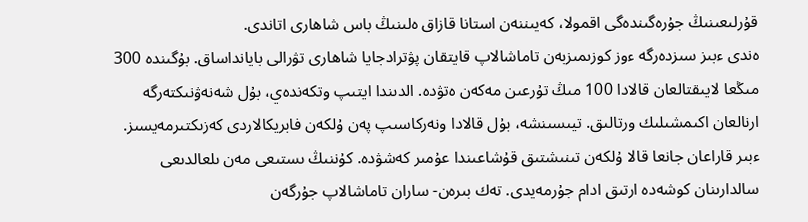قۇرلىعىنىڭ جۇرەگىندەگى اقمولا، كەيىننەن استانا قازاق ەلىنىڭ باس شاھارى اتاندى.
ەندى ءبىز سىزدەرگە ءوز كوزىمىزبەن تاماشالاپ قايتقان پۋترادجايا شاھارى تۋرالى بايانداساق. بۇگىندە 300 مىڭعا لايىقتالعان قالادا 100 مىڭ تۇرعىن مەكەن ەتۋدە. الدىندا ايتىپ وتكەندەي، بۇل شەنەۋنىكتەرگە ارنالعان اكىمشىلىك ورتالىق. تيىسىنشە، بۇل قالادا ونەركاسىپ پەن ۇلكەن فابريكالاردى كەزىكتىرمەيسىز. ءبىر قاراعان جانعا قالا ۇلكەن تىنىشتىق قۇشاعىندا عۇمىر كەشۋدە. كۇننىڭ ىستىعى مەن ىلعالدىعى سالدارىنان كوشەدە ارتىق ادام جۇرمەيدى. تەك بىرەن- ساران تاماشالاپ جۇرگەن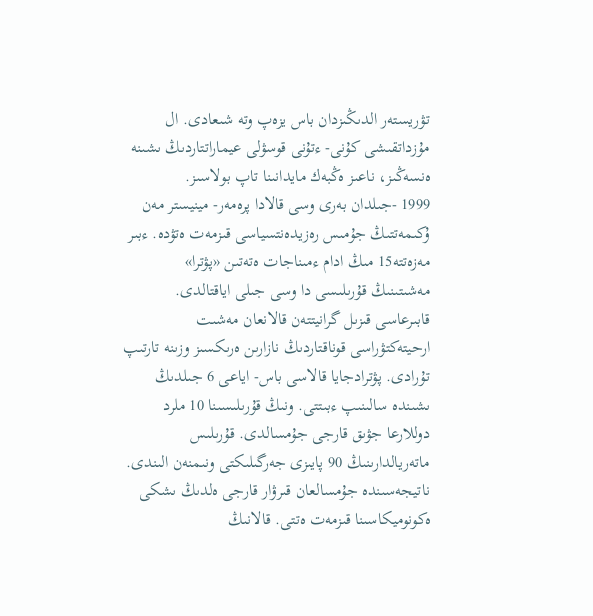تۋريستەر الدىڭىزدان باس يزەپ وتە شىعادى. ال مۇزداتقىشى كۇنى- ءتۇنى قوسۋلى عيماراتتاردىڭ ىشىنە ەنسەڭىز، ناعىز ەڭبەك مايدانىنا تاپ بولاسىز.
1999 -جىلدان بەرى وسى قالادا پرەمەر- مينيستر مەن ۇكىمەتتىڭ جۇمىس رەزيدەنتسياسى قىزمەت ەتۋدە. ءبىر مەزەتتە15 مىڭ ادام ءمىناجات ەتەتىن «پۋترا» مەشىتىنىڭ قۇرىلىسى دا وسى جىلى اياقتالدى. قابىرعاسى قىزىل گرانيتتەن قالانعان مەشىت ارحيتەكتۋراسى قوناقتاردىڭ نازارىن ەرىكسىز وزىنە تارتىپ تۇرادى. پۋترادجايا قالاسى باس- اياعى 6 جىلدىڭ ىشىندە سالىنىپ ءبىتتى. ونىڭ قۇرىلىسىنا 10 ملرد دوللارعا جۋىق قارجى جۇمسالدى. قۇرىلىس ماتەريالدارىنىڭ 90 پايىزى جەرگىلىكتى ونىمنەن الىندى. ناتيجەسىندە جۇمسالعان قىرۋار قارجى ەلدىڭ ىشكى ەكونوميكاسىنا قىزمەت ەتتى. قالانىڭ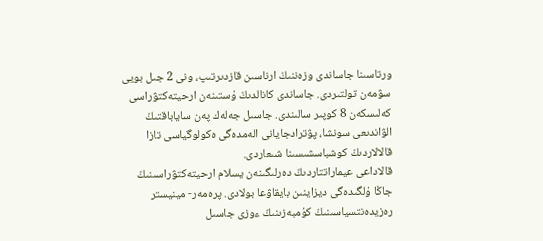ورتاسىنا جاساندى وزەننىڭ ارناسىن قازدىرتىپ، ونى 2 جىل بويى سۋمەن تولتىردى. جاساندى كانالدىڭ ۇستىنەن ارحيتەكتۋراسى كەلىسكەن 8 كوپىر سالىندى. جاسىل جەلەك پەن ساياباقتىڭ الۋاندىعى سونشا، پۋترادجايانى الەمدەگى ەكولوگياسى تازا قالالاردىڭ كوشباسشىسىنا شىعاردى.
قالاداعى عيماراتتاردىڭ دەرلىگىنەن يسلام ارحيتەكتۋراسىنىڭ جاڭا ۇلگىدەگى ديزاينىن بايقاۋعا بولادى. پرەمەر- مينيستر رەزيدەنتسياسىنىڭ كۇمبەزىنىڭ ءوزى جاسىل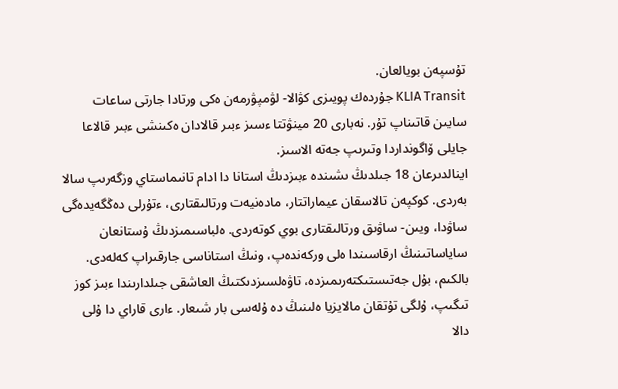تۇسپەن بويالعان.
KLIA Transit جۇردەك پويىزى كۋالا- لۋمپۋرمەن ەكى ورتادا جارتى ساعات سايىن قاتىناپ تۇر. نەبارى 20 مينۋتتا ءسىز ءبىر قالادان ەكىنشى ءبىر قالاعا جايلى ۆاگونداردا وتىرىپ جەتە الاسىز.
اينالدىرعان 18 جىلدىڭ ىشىندە ءبىزدىڭ استانا دا ادام تانىماستاي وزگەرىپ سالا بەردى. كوكپەن تالاسقان عيماراتتار، مادەنيەت ورتالىقتارى، ءتۇرلى دەڭگەيدەگى ساۋدا، ويىن- ساۋىق ورتالىقتارى بوي كوتەردى. ەلباسىمىزدىڭ ۇستانعان ساياساتىنىڭ ارقاسىندا ەلى وركەندەپ، ونىڭ استاناسى جارقىراپ كەلەدى. بالكىم، بۇل جەتىستىكتەرىمىزدە، تاۋەلسىزدىكتىڭ العاشقى جىلدارىندا ءبىز كوز تىگىپ، ۇلگى تۇتقان مالايزيا ەلىنىڭ دە ۇلەسى بار شىعار. ءارى قاراي دا ۇلى دالا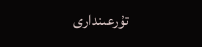تۇرعىندارى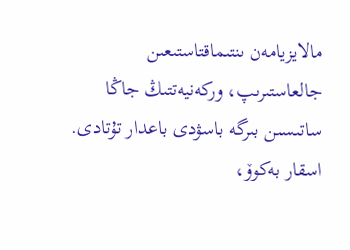مالايزيامەن ىنتىماقتاستىعىن جالعاستىرىپ، وركەنيەتتىڭ جاڭا ساتىسىن بىرگە باسۋدى باعدار تۇتادى.
اسقار بەكوۆ،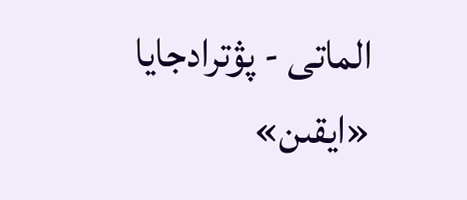الماتى - پۋترادجايا
«ايقىن»